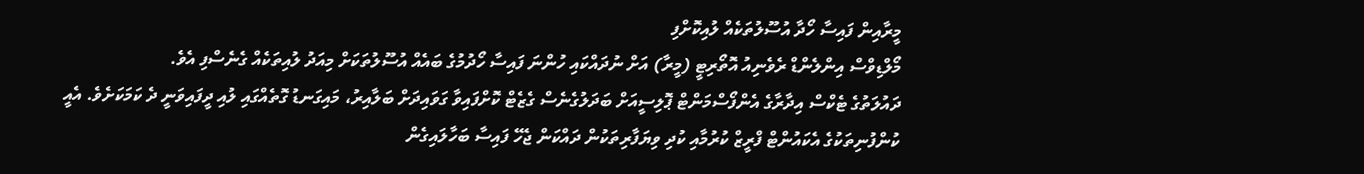މީރާއިން ފައިސާ ހޯދާ އުސޫލުތަކެއް ލުއިކޮށްފި
މޯލްޑިވްސް އިންލެންޑް ރެވެނިއު އޮތޯރިޓީ (މީރާ) އަށް ނުދައްކައި ހުންނަ ފައިސާ ހޯދުމުގެ ބައެއް އުސޫލުތަކަށް މިއަދު ލުއިތަކެއް ގެނެސްފި އެވެ.
ދައުލަތުގެ ޓެކްސް އިދާރާގެ އެންފޯސްމަންޓް ޕޮލިސީއަށް ބަދަލުގެނެސް ގެޒެޓް ކޮށްފައިވާ ގަވައިދަށް ބަލާއިރު، މައިގަނޑު ގޮތެއްގައި ލުއި ދީފައިވަނީ ދެ ކަމަކަށެވެ. އެއީ ކުންފުނިތަކުގެ އެކައުންޓް ފްރީޒް ކުރުމާއި ކުދި ވިޔަފާރިތަކުން ދައްކަން ޖެހޭ ފައިސާ ބަހާލައިގެން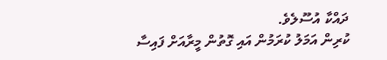ދައްކާ އުސޫލެވެ.
ކުރިން އަމަލު ކުރަމުން އައި ގޮތުން މީރާއަށް ފައިސާ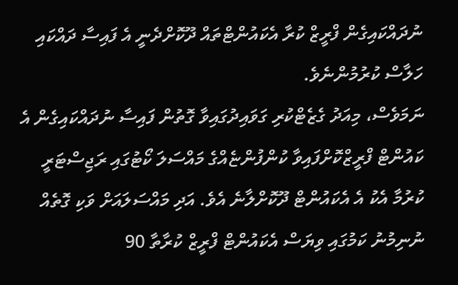ނުދައްކައިގެން ފްރީޒް ކުރާ އެކައުންޓްތައް ދޫކޮށްދެނީ އެ ފައިސާ ދައްކައި ހަލާސް ކުރުމުންނެވެ.
ނަމަވެސް، މިއަދު ގެޒެޓްކުރި ގަވައިދުގައިވާ ގޮތުން ފައިސާ ނުދައްކައިގެން އެ ކައުންޓް ފްރީޒްކޮށްފައިވާ ކުންފުންޏެއްގެ މައްސަލަ ކޯޓުގައި ރަޖިސްޓަރީ ކުރުމާ އެކު އެ އެކައުންޓް ދޫކޮށްލާނެ އެވެ. އަދި މައްސަލައަށް ވަކި ގޮތެއް ނުނިމުނު ކަމުގައި ވިޔަސް އެކައުންޓް ފްރީޒް ކުރާތާ 90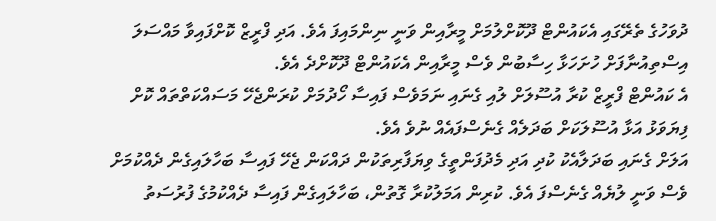ދުވަހުގެ ތެރޭގައި އެކައުންޓް ދޫކޮށްލުމަށް މީރާއިން ވަނީ ނިންމައިފަ އެވެ. އަދި ފްރީޒް ކޮށްފައިވާ މައްސަލަ އިސްތިއުނާފަށް ހުށަހަޅާ ހިސާބުން ވެސް މީރާއިން އެކައުންޓް ދޫކޮށްދެ އެވެ.
އެ ކައުންޓް ފްރީޒް ކުރާ އުސޫލަށް ލުއި ގެނައި ނަމަވެސް ފައިސާ ހޯދުމަށް ކުރަންޖެހޭ މަސައްކަތްތައް ކޮށް ފިޔަވަޅު އަޅާ އުސޫލަކަށް ބަދަލެއް ގެނެސްފައެއް ނުވެ އެވެ.
އަލަށް ގެނައި ބަދަލާއެކު ކުދި އަދި މެދުފަންތީގެ ވިޔަފާރިތަކުން ދައްކަން ޖެހޭ ފައިސާ ބަހާލައިގެން ދެއްކުމަށް ވެސް ވަނީ ލުޔެއް ގެނެސްފަ އެވެ. ކުރިން އަމަލުކުރާ ގޮތުން، ބަހާލައިގެން ފައިސާ ދެއްކުމުގެ ފުރުސަތު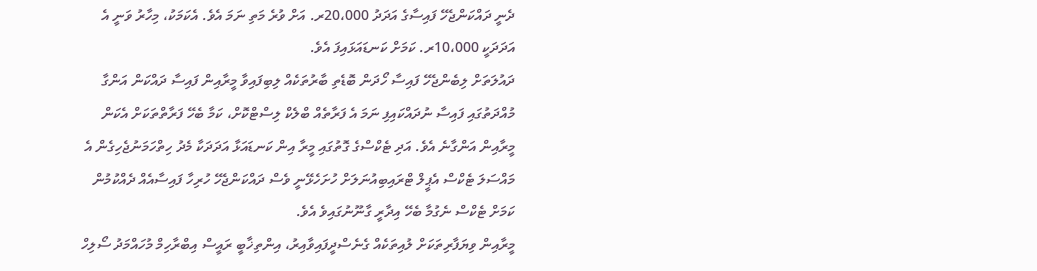ދެނީ ދައްކަންޖެހޭ ފައިސާގެ އަދަދު 20،000ރ. އަށް ވުރެ މަތި ނަމަ އެވެ. އެކަމަކު، މިހާރު ވަނީ އެ އަދަދަކީ 10،000ރ. ކަމަށް ކަނޑައަޅައިފަ އެވެ.
ދައުލަތަށް ލިބެންޖެހޭ ފައިސާ ހޯދަން ބޮޑެތި ބާރުތަކެއް ލިބިފައިވާ މީރާއިން ފައިސާ ދައްކަން އަންގާ މުއްދަތުގައި ފައިސާ ނުދައްކައިފި ނަމަ އެ ފަރާތެއް ބްލެކް ލިސްޓްކޮށް، ކަމާ ބެހޭ ފަރާތްތަކަށް އެކަން މީރާއިން އަންގާނެ އެވެ. އަދި ޓެކްސްގެ ގޮތުގައި މީރާ އިން ކަނޑައަޅާ އަދަދަކާ މެދު ހިތްހަމަނުޖެހިގެން އެ މައްސަލަ ޓެކްސް އެޕީލް ޓްރައިބިއުނަލަށް ހުށަހެޅޭނީ ވެސް ދައްކަންޖެހޭ ހުރިހާ ފައިސާއެއް ދެއްކުމުން ކަމަށް ޓެކްސް ނެގުމާ ބެހޭ އިދާރީ ގާނޫނުގައިވެ އެވެ.
މީރާއިން ވިޔަފާރިތަކަށް ލުއިތަކެއް ގެނެސްދީފައިވާއިރު، އިންތިޚާބީ ރައީސް އިބްރާހިމް މުހައްމަދު ސޯލިހް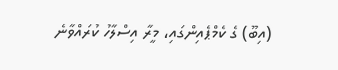(އިބޫ) ގެ ކެމްޕެއިންގައި، މީރާ އިސްލާހު ކުރައްވާނެ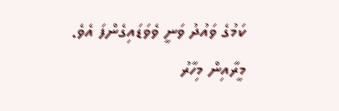ކަމުގެ ވައުދު ވަނީ ވެވަޑައިގެންފަ އެވެ. މީރާއިން މިހާރު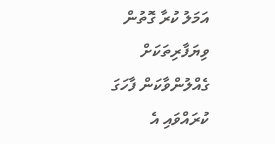އަމަލު ކުރާ ގޮތުން ވިޔަފާރިތަކަށް ގެއްލުންވާކަން ފާހަގަ ކުރައްވައި އެ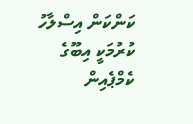ކަންކަން އިސްލާހު ކުރުމަކީ އިބޫގެ ކެމްޕެއިން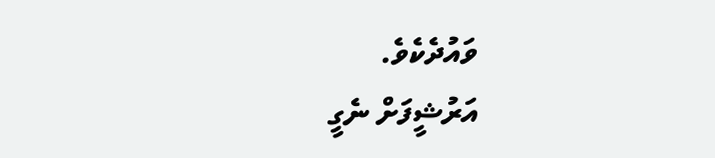ވައުދެކެވެ.
އަރުޝީފަށް ނެގީ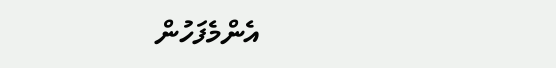އެންމެފަހުން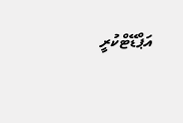އަޕްޑޭޓްކުރީ